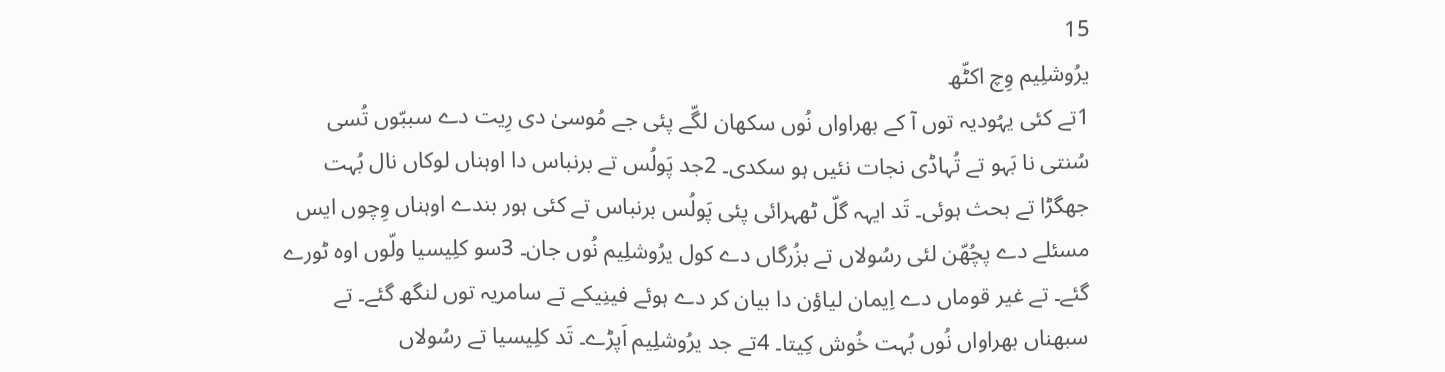15
یرُوشلِیم وِچ اکٹّھ
1تے کئی یہُودیہ توں آ کے بھراواں نُوں سکھان لگّے پئی جے مُوسیٰ دی رِیت دے سببّوں تُسی سُنتی نا بَہو تے تُہاڈی نجات نئیں ہو سکدی۔ 2جد پَولُس تے برنباس دا اوہناں لوکاں نال بُہت جھگڑا تے بحث ہوئی۔ تَد ایہہ گلّ ٹھہرائی پئی پَولُس برنباس تے کئی ہور بندے اوہناں وِچوں ایس مسئلے دے پچُھّن لئی رسُولاں تے بزُرگاں دے کول یرُوشلِیم نُوں جان۔ 3سو کلِیسیا ولّوں اوہ ٹورے گئے۔ تے غیر قوماں دے اِیمان لیاؤن دا بیان کر دے ہوئے فینِیکے تے سامریہ توں لنگھ گئے۔ تے سبھناں بھراواں نُوں بُہت خُوش کِیتا۔ 4تے جد یرُوشلِیم اَپڑے۔ تَد کلِیسیا تے رسُولاں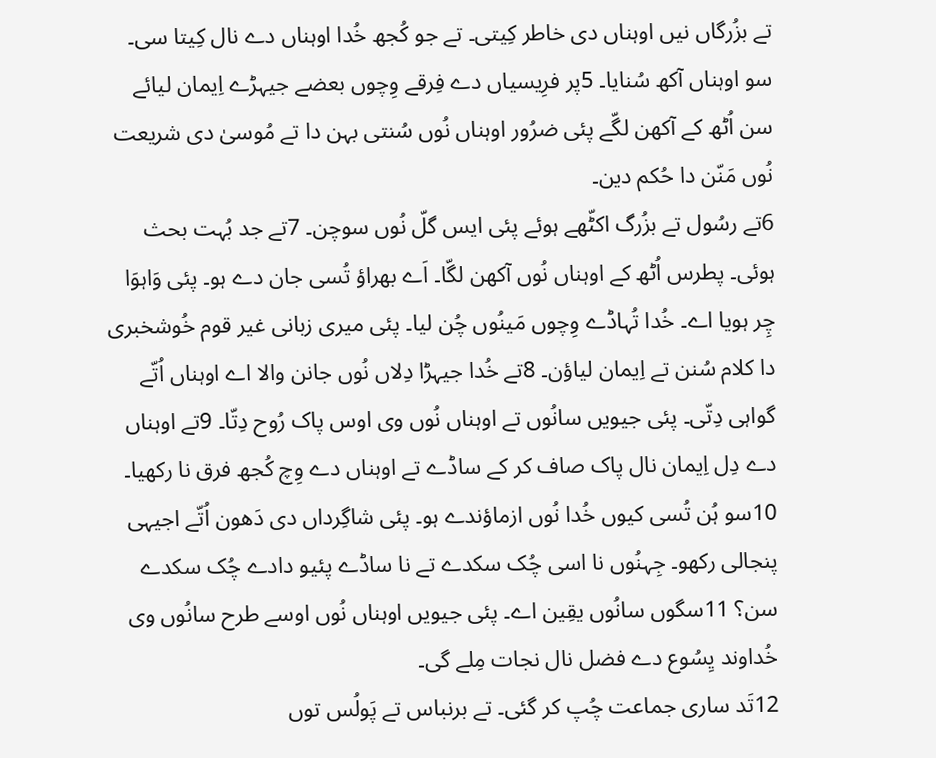تے بزُرگاں نیں اوہناں دی خاطر کِیتی۔ تے جو کُجھ خُدا اوہناں دے نال کِیتا سی۔ سو اوہناں آکھ سُنایا۔ 5پر فرِیسیاں دے فِرقے وِچوں بعضے جیہڑے اِیمان لیائے سن اُٹھ کے آکھن لگّے پئی ضرُور اوہناں نُوں سُنتی بہن دا تے مُوسیٰ دی شریعت نُوں مَنّن دا حُکم دین۔
6تے رسُول تے بزُرگ اکٹّھے ہوئے پئی ایس گلّ نُوں سوچن۔ 7تے جد بُہت بحث ہوئی۔ پطرس اُٹھ کے اوہناں نُوں آکھن لگّا۔ اَے بھراؤ تُسی جان دے ہو۔ پئی وَاہوَا چِر ہویا اے۔ خُدا تُہاڈے وِچوں مَینُوں چُن لیا۔ پئی میری زبانی غیر قوم خُوشخبری دا کلام سُنن تے اِیمان لیاؤن۔ 8تے خُدا جیہڑا دِلاں نُوں جانن والا اے اوہناں اُتّے گواہی دِتّی۔ پئی جیویں سانُوں تے اوہناں نُوں وی اوس پاک رُوح دِتّا۔ 9تے اوہناں دے دِل اِیمان نال پاک صاف کر کے ساڈے تے اوہناں دے وِچ کُجھ فرق نا رکھیا۔ 10سو ہُن تُسی کیوں خُدا نُوں ازماؤندے ہو۔ پئی شاگِرداں دی دَھون اُتّے اجیہی پنجالی رکھو۔ جِہنُوں نا اسی چُک سکدے تے نا ساڈے پئیو دادے چُک سکدے سن؟ 11سگوں سانُوں یقِین اے۔ پئی جیویں اوہناں نُوں اوسے طرح سانُوں وی خُداوند یِسُوع دے فضل نال نجات مِلے گی۔
12تَد ساری جماعت چُپ کر گئی۔ تے برنباس تے پَولُس توں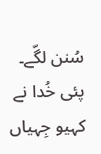سُنن لگّے۔ پئی خُدا نے کہیو جِہیاں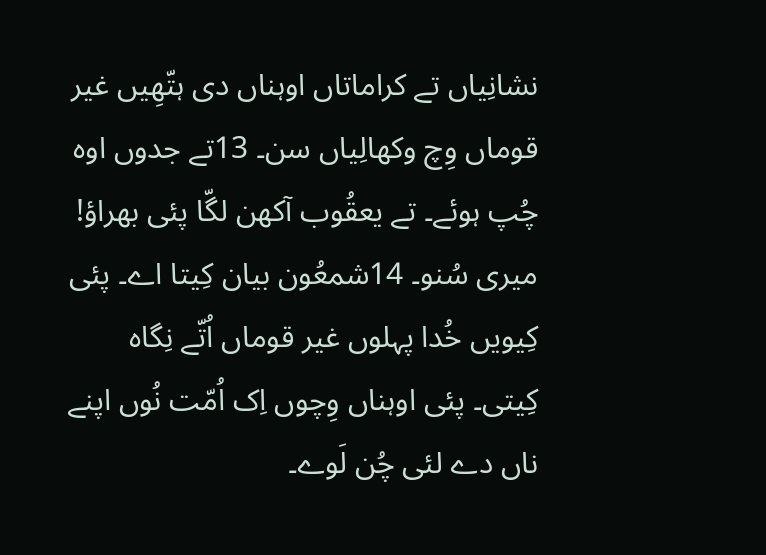نشانِیاں تے کراماتاں اوہناں دی ہتّھِیں غیر قوماں وِچ وکھالِیاں سن۔ 13تے جدوں اوہ چُپ ہوئے۔ تے یعقُوب آکھن لگّا پئی بھراؤ! میری سُنو۔ 14شمعُون بیان کِیتا اے۔ پئی کِیویں خُدا پہلوں غیر قوماں اُتّے نِگاہ کِیتی۔ پئی اوہناں وِچوں اِک اُمّت نُوں اپنے ناں دے لئی چُن لَوے۔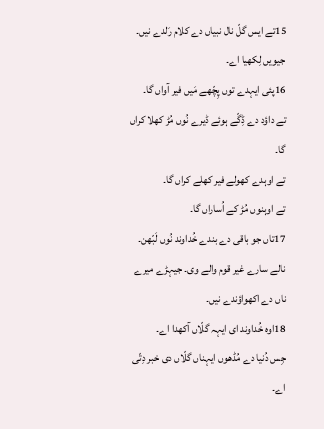15تے ایس گلّ نال نبیاں دے کلام رَلدے نیں۔ جیویں لِکھیا اے۔
16پئی ایہدے توں پِچّھے مَیں فیر آواں گا۔
تے داؤد دے ڈِگّے ہوئے ڈیرے نُوں مُڑ کھلا کراں گا۔
تے اوہدے کھولے فیر کھلے کراں گا۔
تے اوہنوں مُڑ کے اُساراں گا۔
17تاں جو باقی دے بندے خُداوند نُوں لَبّھن۔
نالے سارے غیر قوم والے وی۔ جیہڑے میرے ناں دے اکھواؤندے نیں۔
18اوہ خُداوند ای ایہہ گلّاں آکھدا اے۔
جِس دُنیا دے مُڈھوں ایہناں گلّاں دی خبر دِتّی اے۔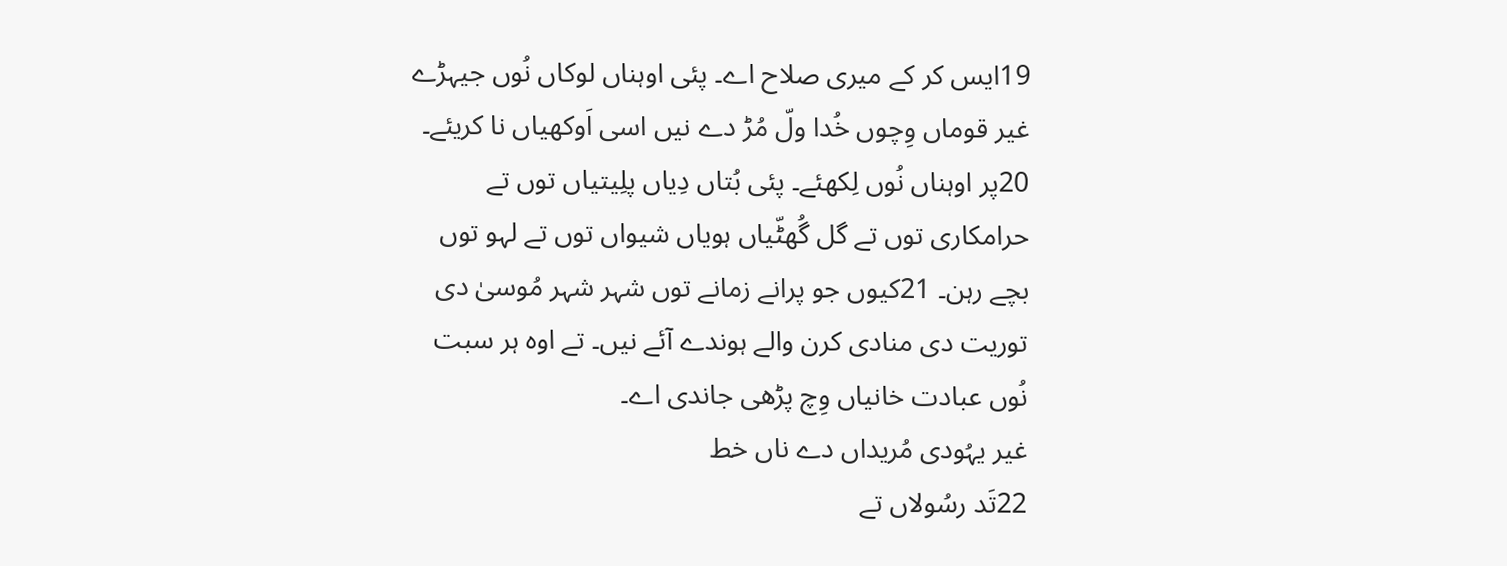19ایس کر کے میری صلاح اے۔ پئی اوہناں لوکاں نُوں جیہڑے غیر قوماں وِچوں خُدا ولّ مُڑ دے نیں اسی اَوکھیاں نا کریئے۔ 20پر اوہناں نُوں لِکھئے۔ پئی بُتاں دِیاں پلِیتیاں توں تے حرامکاری توں تے گل گُھٹّیاں ہویاں شیواں توں تے لہو توں بچے رہن۔ 21کیوں جو پرانے زمانے توں شہر شہر مُوسیٰ دی توریت دی منادی کرن والے ہوندے آئے نیں۔ تے اوہ ہر سبت نُوں عبادت خانیاں وِچ پڑھی جاندی اے۔
غیر یہُودی مُریداں دے ناں خط
22تَد رسُولاں تے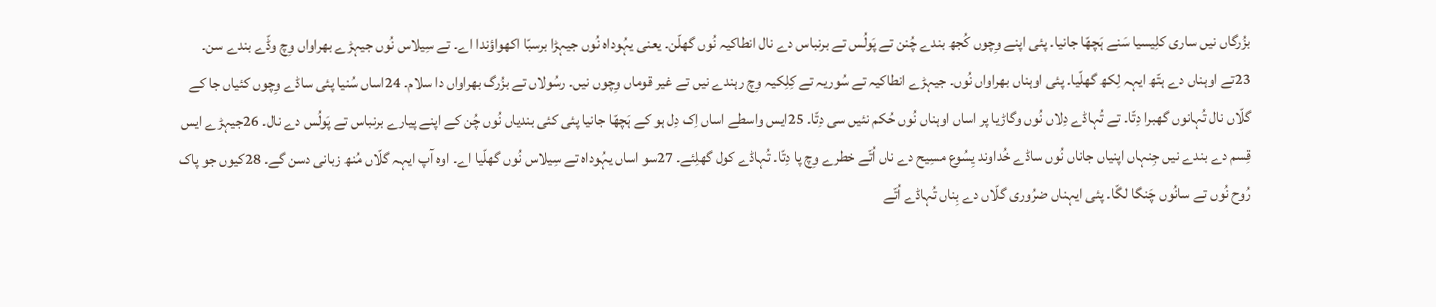بزُرگاں نیں ساری کلِیسیا سَنے ہَچھّا جانیا۔ پئی اپنے وِچوں کُجھ بندے چُنن تے پَولُس تے برنباس دے نال انطاکیہ نُوں گھلّن۔ یعنی یہُوداہ نُوں جیہڑا برسبّا اکھواؤندا اے۔ تے سِیلاس نُوں جیہڑے بھراواں وِچ وڈّے بندے سن۔ 23تے اوہناں دے ہتّھ ایہہ لِکھ گھلّیا۔ پئی اوہناں بھراواں نُوں۔ جیہڑے انطاکیہ تے سُوریہ تے کِلِکیہ وِچ رہندے نیں تے غیر قوماں وِچوں نیں۔ رسُولاں تے بزُرگ بھراواں دا سلام۔ 24اساں سُنیا پئی ساڈے وِچوں کئیاں جا کے گلّاں نال تُہانوں گھبرا دِتّا۔ تے تُہاڈے دِلاں نُوں وگاڑیا پر اساں اوہناں نُوں حُکم نئیں سی دِتّا۔ 25ایس واسطے اساں اِک دِل ہو کے ہَچھّا جانیا پئی کئی بندیاں نُوں چُن کے اپنے پیارے برنباس تے پَولُس دے نال۔ 26جیہڑے ایس قِسم دے بندے نیں جِنہاں اپنیاں جاناں نُوں ساڈے خُداوند یِسُوع مسِیح دے ناں اُتّے خطرے وِچ پا دِتّا۔ تُہاڈے کول گھلِئے۔ 27سو اساں یہُوداہ تے سِیلاس نُوں گھلّیا اے۔ اوہ آپ ایہہ گلّاں مُنھ زبانی دسن گے۔ 28کیوں جو پاک رُوح نُوں تے سانُوں چَنگا لگّا۔ پئی ایہناں ضرُوری گلّاں دے بِناں تُہاڈے اُتّے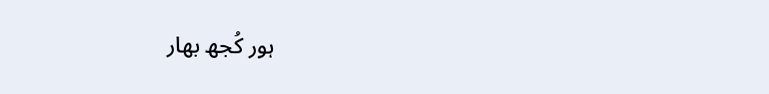ہور کُجھ بھار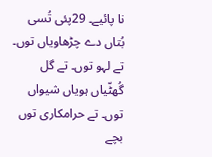نا پائیے۔ 29پئی تُسی بُتاں دے چڑھاویاں توں۔ تے لہو توں۔ تے گل گُھٹّیاں ہویاں شیواں توں۔ تے حرامکاری توں بچے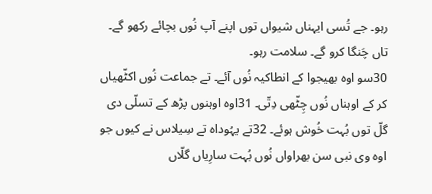رہو۔ جے تُسی ایہناں شیواں توں اپنے آپ نُوں بچائے رکھو گے۔ تاں چَنگا کرو گے۔ سلامت رہو۔
30سو اوہ بھیجوا کے انطاکیہ نُوں آئے۔ تے جماعت نُوں اکٹّھیاں کر کے اوہناں نُوں چِٹّھی دِتّی۔ 31اوہ اوہنوں پڑھ کے تسلّی دی گلّ توں بُہت خُوش ہوئے۔ 32تے یہُوداہ تے سِیلاس نے کیوں جو اوہ وی نبی سن بھراواں نُوں بُہت سارِیاں گلّاں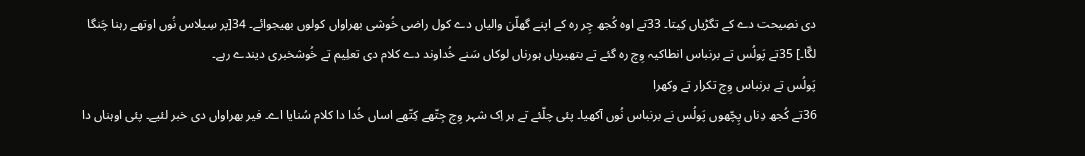دی نصِیحت دے کے تگڑیاں کِیتا۔ 33تے اوہ کُجھ چِر رہ کے اپنے گھلّن والیاں دے کول راضی خُوشی بھراواں کولوں بھیجوائے۔ 34[پر سِیلاس نُوں اوتھے رہنا چَنگا لگّا۔] 35تے پَولُس تے برنباس انطاکیہ وِچ رہ گئے تے بتھیریاں ہورناں لوکاں سَنے خُداوند دے کلام دی تعلِیم تے خُوشخبری دیندے رہے۔
پَولُس تے برنباس وِچ تکرار تے وکھرا
36تے کُجھ دِناں پِچّھوں پَولُس نے برنباس نُوں آکھیا۔ پئی چلّئے تے ہر اِک شہر وِچ جِتّھے کِتّھے اساں خُدا دا کلام سُنایا اے۔ فیر بھراواں دی خبر لئیے۔ پئی اوہناں دا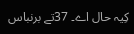کِیہ حال اے۔ 37تے برنباس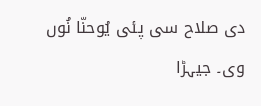دی صلاح سی پئی یُوحنّا نُوں وی۔ جیہڑا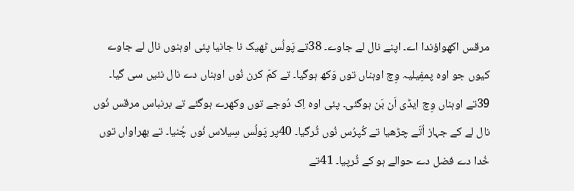مرقس اکھواؤندا اے۔ اپنے نال لے جاوے۔ 38تے پَولُس ٹھیک نا جانیا پئی اوہنوں نال لے جاوے کیوں جو اوہ پمفِیلیہ وِچ اوہناں توں وَکھ ہوگیا۔ تے کمّ کرن نُوں اوہناں دے نال نئیں سی گیا۔ 39تے اوہناں وِچ ایڈی اَن بَن ہوگئی۔ پئی اوہ اِک دُوجے توں وکھرے ہوگئے تے برنباس مرقس نُوں نال لے کے جہاز اُتّے چڑھیا تے کُپرُس نُوں ٹُرگیا۔ 40پر پَولُس سِیلاس نُوں چُنیا۔ تے بھراواں توں خُدا دے فضل دے حوالے ہو کے ٹُرپیا۔ 41تے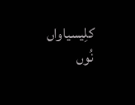کلِیسیاواں نُوں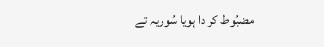مضبُوط کر دا ہویا سُوریہ تے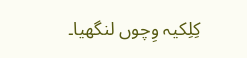کِلِکیہ وِچوں لنگھیا۔